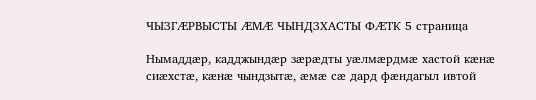ЧЫЗГÆРВЫСТЫ ÆМÆ ЧЫНДЗХАСТЫ ФÆТК 5 страница

Нымаддæр, кадджындæр зæрæдты уæлмæрдмæ хастой кæнæ сиæхстæ, кæнæ чындзытæ, æмæ сæ дард фæндагыл ивтой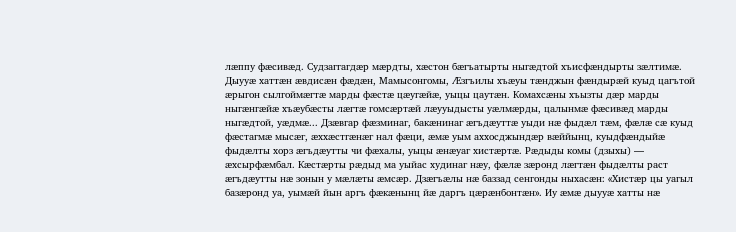лæппу фæсивæд. Судзаггагдæр мæрдты, хæстон бæгъатырты ныгæдтой хъисфæндырты зæлтимæ. Дыууæ хаттæн æвдисæн фæдæн, Мамысонгомы, Æзгъилы хъæуы тæнджын фæндырæй куыд цагътой æрыгон сылгоймæгтæ марды фæстæ цæугæйæ, уыцы цаутæн. Комахсæны хъызты дæр марды ныгæнгæйæ хъæубæсты лæгтæ гомсæртæй лæууыдысты уæлмæрды, цалынмæ фæсивæд марды ныгæдтой, уæдмæ... Дзæвгар фæзминаг, бакæнинаг æгъдæуттæ уыди нæ фыдæл тæм, фæлæ сæ куыд фæстагмæ мысæг, æххæстгæнæг нал фæци, æмæ уым аххосджындæр вæййынц, куыдфæндыйæ фыдæлты хорз æгъдæутты чи фæхалы, уыцы æнæуаг хистæртæ. Рæдыды комы (дзыхы) — æхсырфæмбал. Кæстæрты рæдыд ма уыйас худинаг нæу, фæлæ зæронд лæгтæн фыдæлты раст æгъдæутты нæ зонын у мæлæты æмсæр. Дзæгъæлы нæ баззад сенгонды ныхасæн: «Хистæр цы уагыл базæронд уа, уымæй йын аргъ фæкæнынц йæ даргъ цæрæнбонтæн». Иу æмæ дыууæ хатты нæ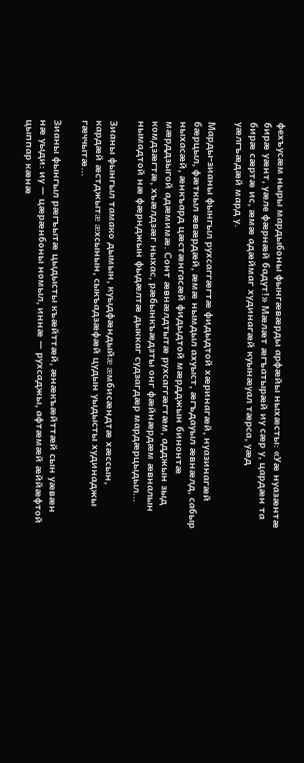фехъусæм ныры мардыбоны фынгæвæрды арфæйы ныхæсты: «Уæ нуазæнтæ бирæ уæнт, уæле фæрнæй бадут!» Мæлæт æгъатырæй иу сæр у, цардæн та бирæ сæртæ ис, æмæ адæймаг худинагæй куынæуал тæрса, уæд уæлгъæдæй мард у.

Марды-зианы фынгыл рухсаггæгтæ фидыдтой хæринагæй, нуазинагæй бæрцыл, фæткыл æвæрдæй, æмæ нымдыл ахуыст, æгъдауыл æвнæлд, сабыр ныхасæй, æнкъард цæстæнгасæй фидыдтой мæрдджын бинонтæ мæрддзыгой адæмимæ. Сонт æвнæлдтытæ рухсаггæгтæм, адджын зыд комдзæгтæ, хъæлдзæг ныхас, рæбынкъæдзты онг фæйнæрдæм æвналын нымадтой нæ фæрнджын фыдæлтæ дыккаг судзагдæр мардæрцыдыл...

Зианы фынгыл тамако дымын, куыдфæндыйæ æмбисæндтæ хæссын, кардæй æстджытæ æхсынын, сыкъадзæфæй цудын уыдысты худинаджы гæччытæ...

Зианы фынгыл рæгъытæ цыдысты къæйттæй, æнæкъæйттæй сын уæвæн нæ уыди: иу — цæрæнбоны номыл, иннæ — рухсаджы, афтæмæй æййæфтой цыппар кæнæ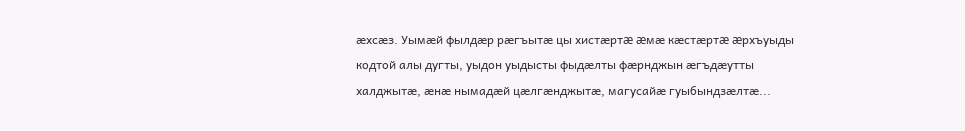æхсæз. Уымæй фылдæр рæгъытæ цы хистæртæ æмæ кæстæртæ æрхъуыды кодтой алы дугты, уыдон уыдысты фыдæлты фæрнджын æгъдæутты халджытæ, æнæ нымадæй цæлгæнджытæ, магусайæ гуыбындзæлтæ...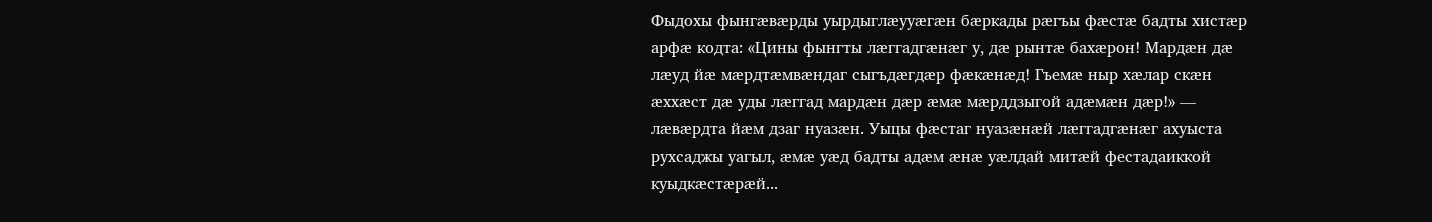Фыдохы фынгæвæрды уырдыглæууæгæн бæркады рæгъы фæстæ бадты хистæр арфæ кодта: «Цины фынгты лæггадгæнæг у, дæ рынтæ бахæрон! Мардæн дæ лæуд йæ мæрдтæмвæндаг сыгъдæгдæр фæкæнæд! Гъемæ ныр хæлар скæн æххæст дæ уды лæггад мардæн дæр æмæ мæрддзыгой адæмæн дæр!» — лæвæрдта йæм дзаг нуазæн. Уыцы фæстаг нуазæнæй лæггадгæнæг ахуыста рухсаджы уагыл, æмæ уæд бадты адæм æнæ уæлдай митæй фестадаиккой куыдкæстæрæй...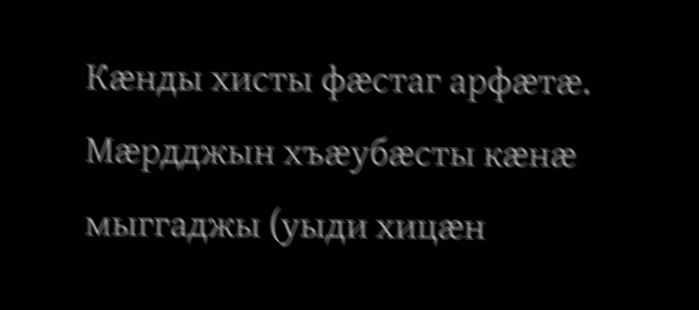Кæнды хисты фæстаг арфæтæ. Мæрдджын хъæубæсты кæнæ мыггаджы (уыди хицæн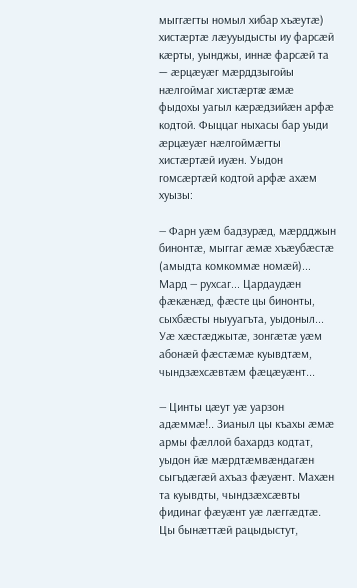мыггæгты номыл хибар хъæутæ) хистæртæ лæууыдысты иу фарсæй кæрты, уынджы, иннæ фарсæй та — æрцæуæг мæрддзыгойы нæлгоймаг хистæртæ æмæ фыдохы уагыл кæрæдзийæн арфæ кодтой. Фыццаг ныхасы бар уыди æрцæуæг нæлгоймæгты хистæртæй иуæн. Уыдон гомсæртæй кодтой арфæ ахæм хуызы:

— Фарн уæм бадзурæд, мæрдджын бинонтæ, мыггаг æмæ хъæубæстæ (амыдта комкоммæ номæй)... Мард — рухсаг... Цардаудæн фæкæнæд, фæсте цы бинонты, сыхбæсты ныууагъта, уыдоныл... Уæ хæстæджытæ, зонгæтæ уæм абонæй фæстæмæ куывдтæм, чындзæхсæвтæм фæцæуæнт...

— Цинты цæут уæ уарзон адæммæ!.. Зианыл цы къахы æмæ армы фæллой бахардз кодтат, уыдон йæ мæрдтæмвæндагæн сыгъдæгæй ахъаз фæуæнт. Махæн та куывдты, чындзæхсæвты фидинаг фæуæнт уæ лæггæдтæ. Цы бынæттæй рацыдыстут,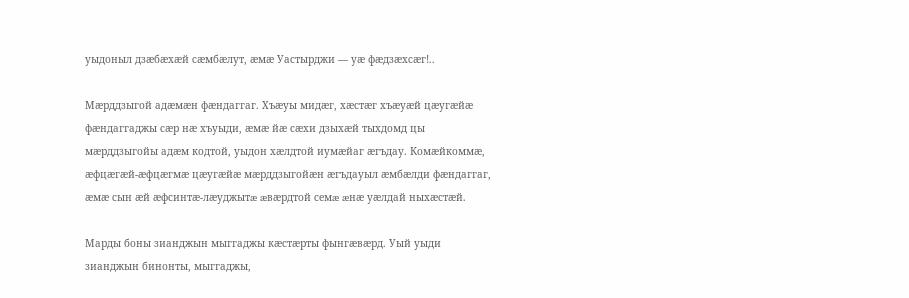уыдоныл дзæбæхæй сæмбæлут, æмæ Уастырджи — уæ фæдзæхсæг!..

Мæрддзыгой адæмæн фæндаггаг. Хъæуы мидæг, хæстæг хъæуæй цæугæйæ фæндаггаджы сæр нæ хъуыди, æмæ йæ сæхи дзыхæй тыхдомд цы мæрддзыгойы адæм кодтой, уыдон хæлдтой иумæйаг æгъдау. Комæйкоммæ, æфцæгæй-æфцæгмæ цæугæйæ мæрддзыгойæн æгъдауыл æмбæлди фæндаггаг, æмæ сын æй æфсинтæ-лæуджытæ æвæрдтой семæ æнæ уæлдай ныхæстæй.

Марды боны зианджын мыггаджы кæстæрты фынгæвæрд. Уый уыди зианджын бинонты, мыггаджы,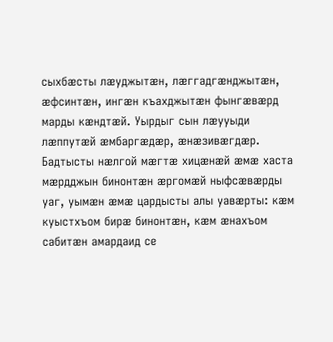сыхбæсты лæуджытæн, лæггадгæнджытæн, æфсинтæн, ингæн къахджытæн фынгæвæрд марды кæндтæй. Уырдыг сын лæууыди лæппутæй æмбаргæдæр, æнæзивæгдæр. Бадтысты нæлгой мæгтæ хицæнæй æмæ хаста мæрдджын бинонтæн æргомæй ныфсæвæрды уаг, уымæн æмæ цардысты алы уавæрты: кæм куыстхъом бирæ бинонтæн, кæм æнахъом сабитæн амардаид се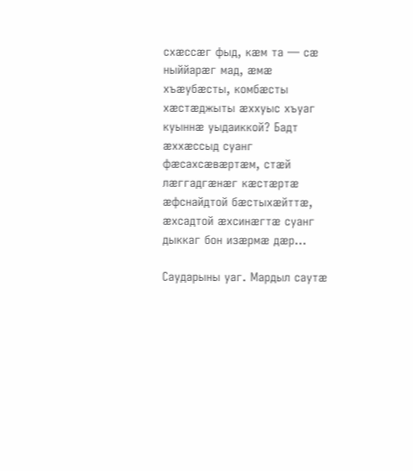схæссæг фыд, кæм та — сæ ныййарæг мад, æмæ хъæубæсты, комбæсты хæстæджыты æххуыс хъуаг куыннæ уыдаиккой? Бадт æххæссыд суанг фæсахсæвæртæм, стæй лæггадгæнæг кæстæртæ æфснайдтой бæстыхæйттæ, æхсадтой æхсинæгтæ суанг дыккаг бон изæрмæ дæр...

Саударыны уаг. Мардыл саутæ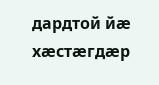дардтой йæ хæстæгдæр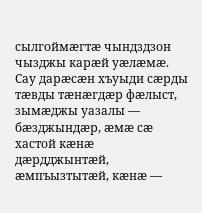сылгоймæгтæ чындздзон чызджы карæй уæлæмæ. Сау дарæсæн хъуыди сæрды тæвды тæнæгдæр фæлыст, зымæджы уазалы — бæзджындæр, æмæ сæ хастой кæнæ дæрдджынтæй, æмпъызтытæй, кæнæ —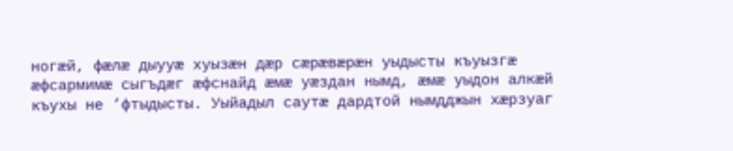ногæй, фæлæ дыууæ хуызæн дæр сæрæвæрæн уыдысты къуызгæ æфсармимæ сыгъдæг æфснайд æмæ уæздан нымд, æмæ уыдон алкæй къухы не ’фтыдысты. Уыйадыл саутæ дардтой нымдджын хæрзуаг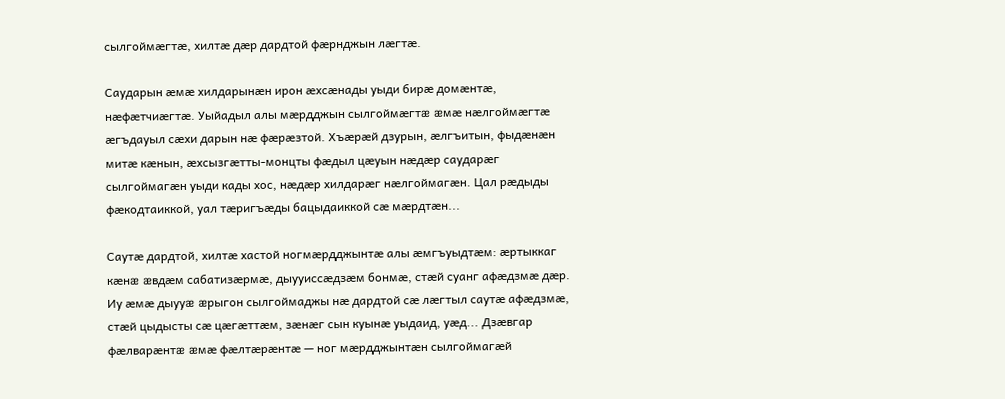сылгоймæгтæ, хилтæ дæр дардтой фæрнджын лæгтæ.

Саударын æмæ хилдарынæн ирон æхсæнады уыди бирæ домæнтæ, нæфæтчиæгтæ. Уыйадыл алы мæрдджын сылгоймæгтæ æмæ нæлгоймæгтæ æгъдауыл сæхи дарын нæ фæрæзтой. Хъæрæй дзурын, æлгъитын, фыдæнæн митæ кæнын, æхсызгæтты-монцты фæдыл цæуын нæдæр саударæг сылгоймагæн уыди кады хос, нæдæр хилдарæг нæлгоймагæн. Цал рæдыды фæкодтаиккой, уал тæригъæды бацыдаиккой сæ мæрдтæн...

Саутæ дардтой, хилтæ хастой ногмæрдджынтæ алы æмгъуыдтæм: æртыккаг кæнæ æвдæм сабатизæрмæ, дыууиссæдзæм бонмæ, стæй суанг афæдзмæ дæр. Иу æмæ дыууæ æрыгон сылгоймаджы нæ дардтой сæ лæгтыл саутæ афæдзмæ, стæй цыдысты сæ цæгæттæм, зæнæг сын куынæ уыдаид, уæд... Дзæвгар фæлварæнтæ æмæ фæлтæрæнтæ — ног мæрдджынтæн сылгоймагæй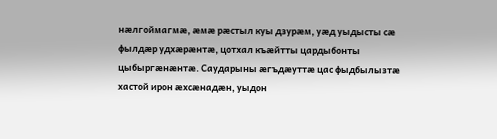нæлгоймагмæ, æмæ рæстыл куы дзурæм, уæд уыдысты сæ фылдæр удхæрæнтæ, цотхал къæйтты цардыбонты цыбыргæнæнтæ. Саударыны æгъдæуттæ цас фыдбылызтæ хастой ирон æхсæнадæн, уыдон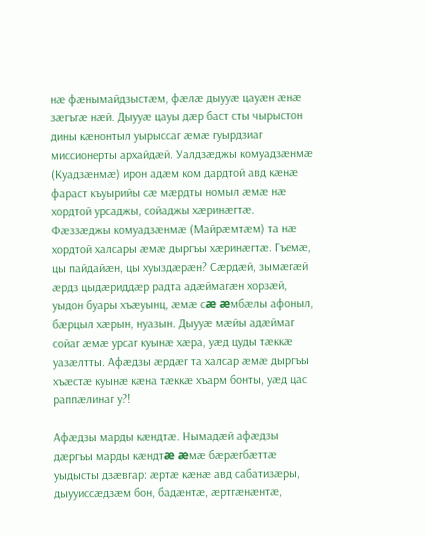нæ фæнымайдзыстæм, фæлæ дыууæ цауæн æнæ зæгъгæ нæй. Дыууæ цауы дæр баст сты чырыстон дины кæнонтыл уырыссаг æмæ гуырдзиаг миссионерты архайдæй. Уалдзæджы комуадзæнмæ (Куадзæнмæ) ирон адæм ком дардтой авд кæнæ фараст къуырийы сæ мæрдты номыл æмæ нæ хордтой урсаджы, сойаджы хæринæгтæ. Фæззæджы комуадзæнмæ (Майрæмтæм) та нæ хордтой халсары æмæ дыргъы хæринæгтæ. Гъемæ, цы пайдайæн, цы хуыздæрæн? Сæрдæй, зымæгæй æрдз цыдæриддæр радта адæймагæн хорзæй, уыдон буары хъæуынц, æмæ сæ æмбæлы афоныл, бæрцыл хæрын, нуазын. Дыууæ мæйы адæймаг сойаг æмæ урсаг куынæ хæра, уæд цуды тæккæ уазæлтты. Афæдзы æрдæг та халсар æмæ дыргъы хъæстæ куынæ кæна тæккæ хъарм бонты, уæд цас раппæлинаг у?!

Афæдзы марды кæндтæ. Нымадæй афæдзы дæргъы марды кæндтæ æмæ бæрæгбæттæ уыдысты дзæвгар: æртæ кæнæ авд сабатизæры, дыууиссæдзæм бон, бадæнтæ, æртгæнæнтæ,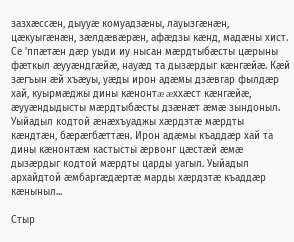зазхæссæн, дыууæ комуадзæны, лауызгæнæн, цæкуыгæнæн, зæлдæвæрæн, афæдзы кæнд, мадæны хист. Се ’ппæтæн дæр уыди иу нысан мæрдтыбæсты цæрыны фæткыл æууæндгæйæ, науæд та дызæрдыг кæнгæйæ. Кæй зæгъын æй хъæуы, уæды ирон адæмы дзæвгар фылдæр хай, куырмæджы дины кæнонтæ æххæст кæнгæйæ, æууæндыдысты мæрдтыбæсты дзæнæт æмæ зындоныл. Уыйадыл кодтой æнæхъуаджы хæрдзтæ мæрдты кæндтæн, бæрæгбæттæн. Ирон адæмы къаддæр хай та дины кæнонтæм кастысты æрвонг цæстæй æмæ дызæрдыг кодтой мæрдты царды уагыл. Уыйадыл архайдтой æмбаргæдæртæ марды хæрдзтæ къаддæр кæныныл...

Стыр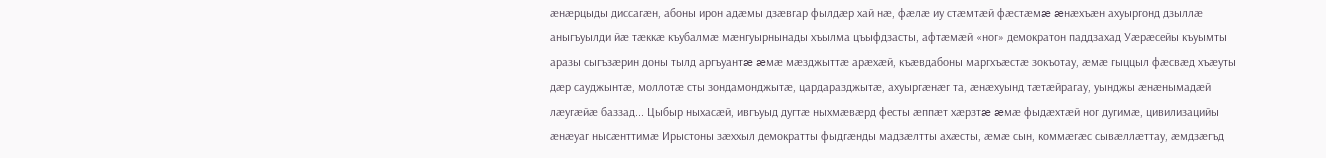æнæрцыды диссагæн, абоны ирон адæмы дзæвгар фылдæр хай нæ, фæлæ иу стæмтæй фæстæмæ æнæхъæн ахуыргонд дзыллæ аныгъуылди йæ тæккæ къубалмæ мæнгуырнынады хъылма цъыфдзасты, афтæмæй «ног» демократон паддзахад Уæрæсейы къуымты аразы сыгъзæрин доны тылд аргъуантæ æмæ мæзджыттæ арæхæй, къæвдабоны маргхъæстæ зокъотау, æмæ гыццыл фæсвæд хъæуты дæр сауджынтæ, моллотæ сты зондамонджытæ, цардаразджытæ, ахуыргæнæг та, æнæхуынд тæтæйрагау, уынджы æнæнымадæй лæугæйæ баззад... Цыбыр ныхасæй, ивгъуыд дугтæ ныхмæвæрд фесты æппæт хæрзтæ æмæ фыдæхтæй ног дугимæ, цивилизацийы æнæуаг нысæнттимæ Ирыстоны зæххыл демократты фыдгæнды мадзæлтты ахæсты, æмæ сын, коммæгæс сывæллæттау, æмдзæгъд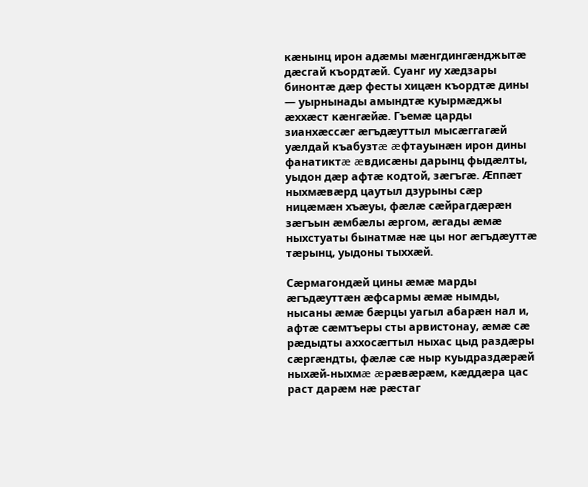кæнынц ирон адæмы мæнгдингæнджытæ дæсгай къордтæй. Суанг иу хæдзары бинонтæ дæр фесты хицæн къордтæ дины — уырнынады амындтæ куырмæджы æххæст кæнгæйæ. Гъемæ царды зианхæссæг æгъдæуттыл мысæггагæй уæлдай къабузтæ æфтауынæн ирон дины фанатиктæ æвдисæны дарынц фыдæлты, уыдон дæр афтæ кодтой, зæгъгæ. Æппæт ныхмæвæрд цаутыл дзурыны сæр ницæмæн хъæуы, фæлæ сæйрагдæрæн зæгъын æмбæлы æргом, æгады æмæ ныхстуаты бынатмæ нæ цы ног æгъдæуттæ тæрынц, уыдоны тыххæй.

Сæрмагондæй цины æмæ марды æгъдæуттæн æфсармы æмæ нымды, нысаны æмæ бæрцы уагыл абарæн нал и, афтæ сæмтъеры сты арвистонау, æмæ сæ рæдыдты аххосæгтыл ныхас цыд раздæры сæргæндты, фæлæ сæ ныр куыдраздæрæй ныхæй-ныхмæ æрæвæрæм, кæддæра цас раст дарæм нæ рæстаг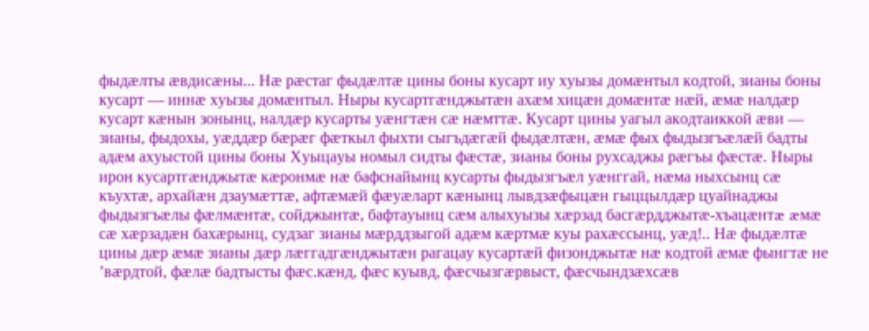фыдæлты æвдисæны... Нæ рæстаг фыдæлтæ цины боны кусарт иу хуызы домæнтыл кодтой, зианы боны кусарт — иннæ хуызы домæнтыл. Ныры кусартгæнджытæн ахæм хицæн домæнтæ нæй, æмæ налдæр кусарт кæнын зонынц, налдæр кусарты уæнгтæн сæ нæмттæ. Кусарт цины уагыл акодтаиккой æви — зианы, фыдохы, уæддæр бæрæг фæткыл фыхти сыгъдæгæй фыдæлтæн, æмæ фых фыдызгъæлæй бадты адæм ахуыстой цины боны Хуыцауы номыл сидты фæстæ, зианы боны рухсаджы рæгъы фæстæ. Ныры ирон кусартгæнджытæ кæронмæ нæ бафснайынц кусарты фыдызгъæл уæнггай, нæма ныхсынц сæ къухтæ, архайæн дзаумæттæ, афтæмæй фæуæларт кæнынц лывдзæфыцæн гыццылдæр цуайнаджы фыдызгъæлы фæлмæнтæ, сойджынтæ, бафтауынц сæм алыхуызы хæрзад басгæрдджытæ-хъацæнтæ æмæ сæ хæрзадæн бахæрынц, судзаг зианы мæрддзыгой адæм кæртмæ куы рахæссынц, уæд!.. Нæ фыдæлтæ цины дæр æмæ зианы дæр лæггадгæнджытæн рагацау кусартæй физонджытæ нæ кодтой æмæ фынгтæ не ’вæрдтой, фæлæ бадтысты фæс.кæнд, фæс куывд, фæсчызгæрвыст, фæсчындзæхсæв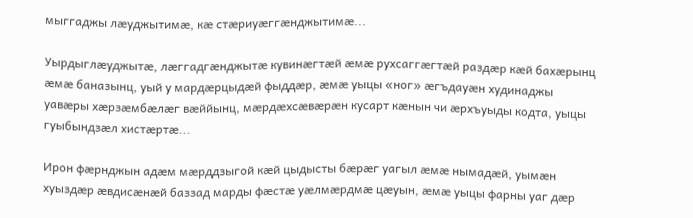мыггаджы лæуджытимæ, кæ стæриуæггæнджытимæ...

Уырдыглæуджытæ, лæггадгæнджытæ кувинæгтæй æмæ рухсаггæгтæй раздæр кæй бахæрынц æмæ баназынц, уый у мардæрцыдæй фыддæр, æмæ уыцы «ног» æгъдауæн худинаджы уавæры хæрзæмбæлæг вæййынц, мæрдæхсæвæрæн кусарт кæнын чи æрхъуыды кодта, уыцы гуыбындзæл хистæртæ...

Ирон фæрнджын адæм мæрддзыгой кæй цыдысты бæрæг уагыл æмæ нымадæй, уымæн хуыздæр æвдисæнæй баззад марды фæстæ уæлмæрдмæ цæуын, æмæ уыцы фарны уаг дæр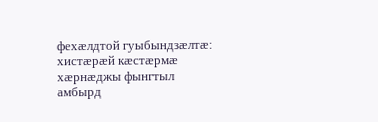фехæлдтой гуыбындзæлтæ: хистæрæй кæстæрмæ хæрнæджы фынгтыл амбырд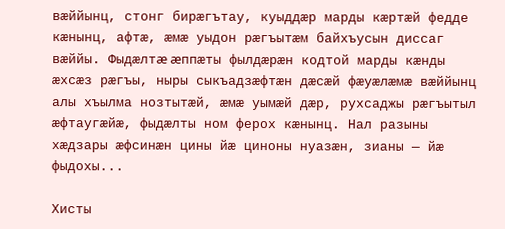вæййынц, стонг бирæгътау, куыддæр марды кæртæй федде кæнынц, афтæ, æмæ уыдон рæгъытæм байхъусын диссаг вæййы. Фыдæлтæ æппæты фылдæрæн кодтой марды кæнды æхсæз рæгъы, ныры сыкъадзæфтæн дæсæй фæуæлæмæ вæййынц алы хъылма нозтытæй, æмæ уымæй дæр, рухсаджы рæгъытыл æфтаугæйæ, фыдæлты ном ферох кæнынц. Нал разыны хæдзары æфсинæн цины йæ циноны нуазæн, зианы — йæ фыдохы...

Хисты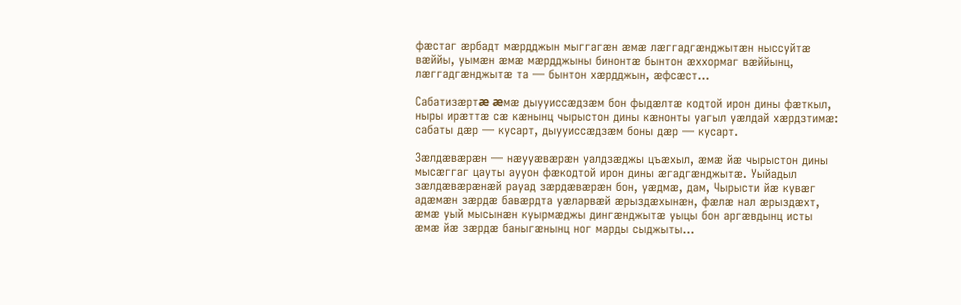фæстаг æрбадт мæрдджын мыггагæн æмæ лæггадгæнджытæн ныссуйтæ вæййы, уымæн æмæ мæрдджыны бинонтæ бынтон æххормаг вæййынц, лæггадгæнджытæ та — бынтон хæрдджын, æфсæст...

Сабатизæртæ æмæ дыууиссæдзæм бон фыдæлтæ кодтой ирон дины фæткыл, ныры ирæттæ сæ кæнынц чырыстон дины кæнонты уагыл уæлдай хæрдзтимæ: сабаты дæр — кусарт, дыууиссæдзæм боны дæр — кусарт.

Зæлдæвæрæн — нæууæвæрæн уалдзæджы цъæхыл, æмæ йæ чырыстон дины мысæггаг цауты аууон фæкодтой ирон дины æгадгæнджытæ. Уыйадыл зæлдæвæрæнæй рауад зæрдæвæрæн бон, уæдмæ, дам, Чырысти йæ кувæг адæмæн зæрдæ бавæрдта уæларвæй æрыздæхынæн, фæлæ нал æрыздæхт, æмæ уый мысынæн куырмæджы дингæнджытæ уыцы бон аргæвдынц исты æмæ йæ зæрдæ баныгæнынц ног марды сыджыты...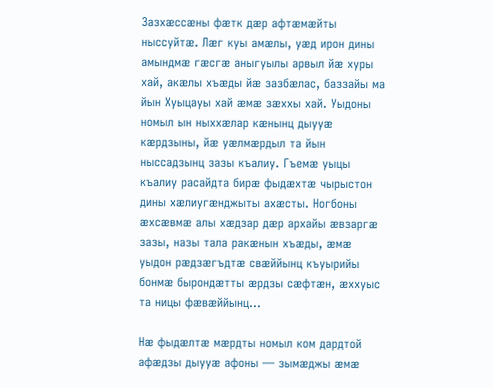Зазхæссæны фæтк дæр афтæмæйты ныссуйтæ. Лæг куы амæлы, уæд ирон дины амындмæ гæсгæ аныгуылы арвыл йæ хуры хай, акæлы хъæды йæ зазбæлас, баззайы ма йын Хуыцауы хай æмæ зæххы хай. Уыдоны номыл ын ныххæлар кæнынц дыууæ кæрдзыны, йæ уæлмæрдыл та йын ныссадзынц зазы къалиу. Гъемæ уыцы къалиу расайдта бирæ фыдæхтæ чырыстон дины хæлиугæнджыты ахæсты. Ногбоны æхсæвмæ алы хæдзар дæр архайы æвзаргæ зазы, назы тала ракæнын хъæды, æмæ уыдон рæдзæгъдтæ свæййынц къуырийы бонмæ бырондæтты æрдзы сæфтæн, æххуыс та ницы фæвæййынц...

Нæ фыдæлтæ мæрдты номыл ком дардтой афæдзы дыууæ афоны — зымæджы æмæ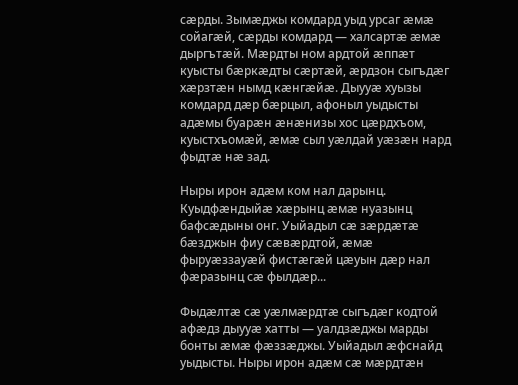сæрды. Зымæджы комдард уыд урсаг æмæ сойагæй, сæрды комдард — халсартæ æмæ дыргътæй. Мæрдты ном ардтой æппæт куысты бæркæдты сæртæй, æрдзон сыгъдæг хæрзтæн нымд кæнгæйæ. Дыууæ хуызы комдард дæр бæрцыл, афоныл уыдысты адæмы буарæн æнæнизы хос цæрдхъом, куыстхъомæй, æмæ сыл уæлдай уæзæн нард фыдтæ нæ зад.

Ныры ирон адæм ком нал дарынц. Куыдфæндыйæ хæрынц æмæ нуазынц бафсæдыны онг. Уыйадыл сæ зæрдæтæ бæзджын фиу сæвæрдтой, æмæ фыруæззауæй фистæгæй цæуын дæр нал фæразынц сæ фылдæр...

Фыдæлтæ сæ уæлмæрдтæ сыгъдæг кодтой афæдз дыууæ хатты — уалдзæджы марды бонты æмæ фæззæджы. Уыйадыл æфснайд уыдысты. Ныры ирон адæм сæ мæрдтæн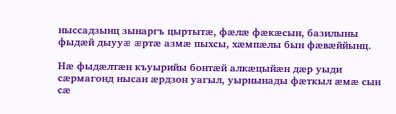ныссадзынц зынаргъ цыртытæ, фæлæ фæкæсын, базилыны фыдæй дыууæ æртæ азмæ пыхсы, хæмпæлы бын фæвæййынц.

Нæ фыдæлтæн къуырийы бонтæй алкæцыйæн дæр уыди сæрмагонд нысан æрдзон уагыл, уырнынады фæткыл æмæ сын сæ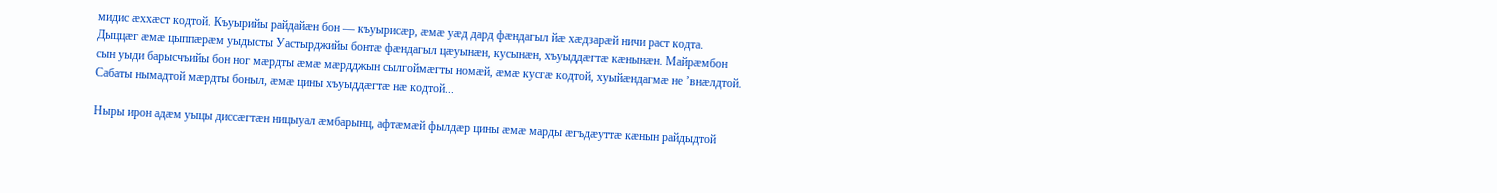мидис æххæст кодтой. Къуырийы райдайæн бон — къуырисæр, æмæ уæд дард фæндагыл йæ хæдзарæй ничи раст кодта. Дыццæг æмæ цыппæрæм уыдысты Уастырджийы бонтæ фæндагыл цæуынæн, кусынæн, хъуыддæгтæ кæнынæн. Майрæмбон сын уыди барысчъийы бон ног мæрдты æмæ мæрдджын сылгоймæгты номæй, æмæ кусгæ кодтой, хуыйæндагмæ не ’внæлдтой. Сабаты нымадтой мæрдты боныл, æмæ цины хъуыддæгтæ нæ кодтой...

Ныры ирон адæм уыцы диссæгтæн ницыуал æмбарынц, афтæмæй фылдæр цины æмæ марды æгъдæуттæ кæнын райдыдтой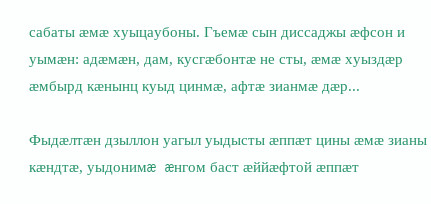сабаты æмæ хуыцаубоны. Гъемæ сын диссаджы æфсон и уымæн: адæмæн, дам, кусгæбонтæ не сты, æмæ хуыздæр æмбырд кæнынц куыд цинмæ, афтæ зианмæ дæр...

Фыдæлтæн дзыллон уагыл уыдысты æппæт цины æмæ зианы кæндтæ, уыдонимæ æнгом баст æййæфтой æппæт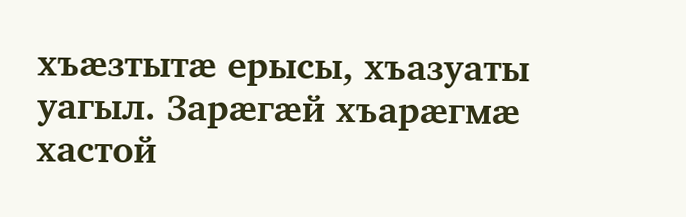хъæзтытæ ерысы, хъазуаты уагыл. Зарæгæй хъарæгмæ хастой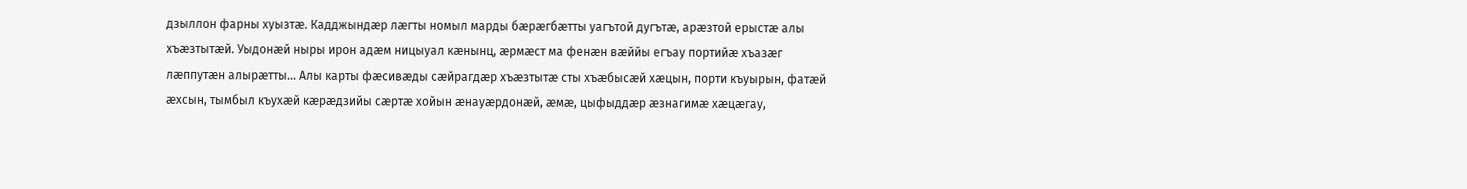дзыллон фарны хуызтæ. Кадджындæр лæгты номыл марды бæрæгбæтты уагътой дугътæ, арæзтой ерыстæ алы хъæзтытæй. Уыдонæй ныры ирон адæм ницыуал кæнынц, æрмæст ма фенæн вæййы егъау портийæ хъазæг лæппутæн алырæтты... Алы карты фæсивæды сæйрагдæр хъæзтытæ сты хъæбысæй хæцын, порти къуырын, фатæй æхсын, тымбыл къухæй кæрæдзийы сæртæ хойын æнауæрдонæй, æмæ, цыфыддæр æзнагимæ хæцæгау,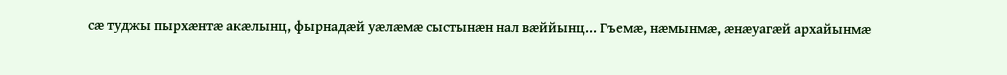сæ туджы пырхæнтæ акæлынц, фырнадæй уæлæмæ сыстынæн нал вæййынц... Гъемæ, нæмынмæ, æнæуагæй архайынмæ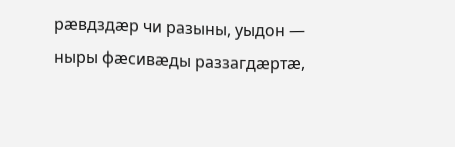рæвдздæр чи разыны, уыдон — ныры фæсивæды раззагдæртæ,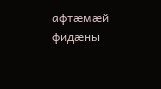афтæмæй фидæны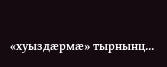«хуыздæрмæ» тырнынц...